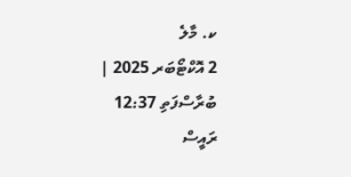ކ. މާލެ
2 އޮކްޓޯބަރ 2025 | ބުރާސްފަތި 12:37
ރައީސް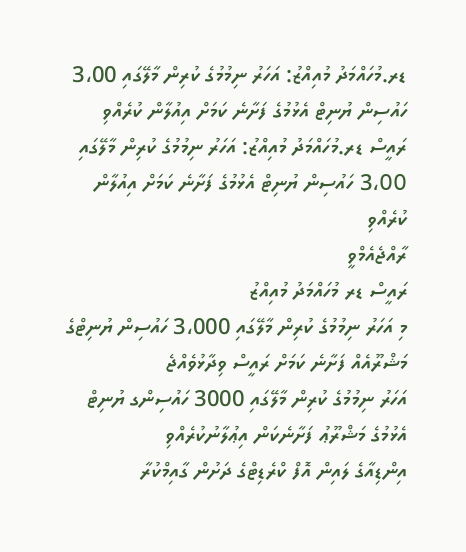ޑރ.މުހައްމަދު މުއިއްޒު: އަހަރު ނިމުމުގެ ކުރިން މާލޭގައި 3،00 ހައުސިން ޔުނިޓް އެޅުމުގެ ފަށާނެ ކަމަށް އިއުލާން ކުރެއްވި
ރައީސް ޑރ.މުހައްމަދު މުއިއްޒު: އަހަރު ނިމުމުގެ ކުރިން މާލޭގައި 3،00 ހައުސިން ޔުނިޓް އެޅުމުގެ ފަށާނެ ކަމަށް އިއުލާން ކުރެއްވި
ރާއްޖެއެމްވީ
ރައީސް ޑރ މުހައްމަދު މުއިއްޒު
މި އަހަރު ނިމުމުގެ ކުރިން މާލޭގައި 3،000 ހައުސިން ޔުނިޓްގެ މަޝްރޫއެއް ފަށާނެ ކަމަށް ރައީސް ވިދާޅުވެއްޖެ
އަހަރު ނިމުމުގެ ކުރިން މާލޭގައި 3000 ހައުސިންގ ޔުނިޓް އެޅުމުގެ މަޝްރޫޢު ފަށާނެކަން އިޢުލާނުކުރެއްވި
އިންޑިއާގެ ލައިން އޮފް ކްރެޑިޓްގެ ދަށުން ގާއިމްކުރާ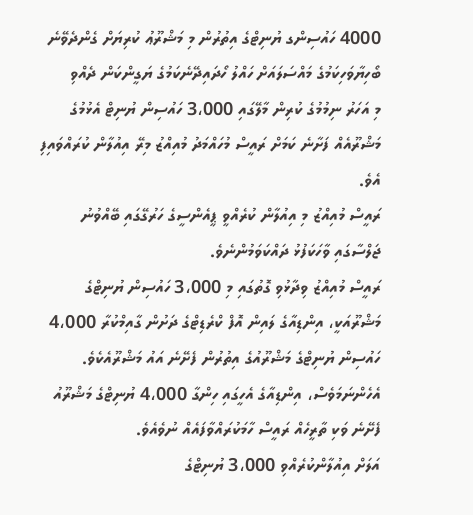4000 ހައުސިންގ ޔުނިޓްގެ އިތުރުން މި މަޝްރޫޢު ކުރިޔަށް ގެންދެވޭނެ
ބޯހިޔާވަހިކަމުގެ މައްސަލައަށް ހައްލު ހޯދައިދޭނެކަމުގެ ޔަގީންކަން ދެއްވި
މި އަހަރު ނިމުމުގެ ކުރިން މާލޭގައި 3،000 ހައުސިން ޔުނިޓް އެޅުމުގެ މަޝްރޫއެއް ފަށާނެ ކަމަށް ރައީސް މުހައްމަދު މުއިއްޒު މިރޭ އިއުލާން ކުރައްވައިފި އެވެ.
ރައީސް މުއިއްޒު މި އިއުލާން ކުރެއްވީ ޕީއެންސީގެ ހަރުގޭގައި ބޭއްވުނު ޖަލްސާގައި ވާހަކަފުޅު ދައްކަވަމުންނެވެ.
ރައީސް މުއިއްޒު ވިދާޅުވި ގޮތުގައި މި 3،000 ހައުސިން ޔުނިޓްގެ މަޝްރޫއަކީ، އިންޑިއާގެ ލައިން އޮފް ކްރެޑިޓްގެ ދަށުން ގާއިމްކުރާ 4،000 ހައުސިން ޔުނިޓްގެ މަޝްރޫއުގެ އިތުރުން ފެށޭނެ އައު މަޝްރޫއެކެވެ.
އެހެންނަމަވެސް، އިންޑިއާގެ އެހީގައި ހިންގާ 4،000 ޔުނިޓްގެ މަޝްރޫއު ފެށޭނެ ވަކި ތާރީހެއް ރައީސް ހާމަކުރައްވާފައެއް ނުވެއެވެ.
އަލަށް އިއުލާންކުރެއްވި 3،000 ޔުނިޓްގެ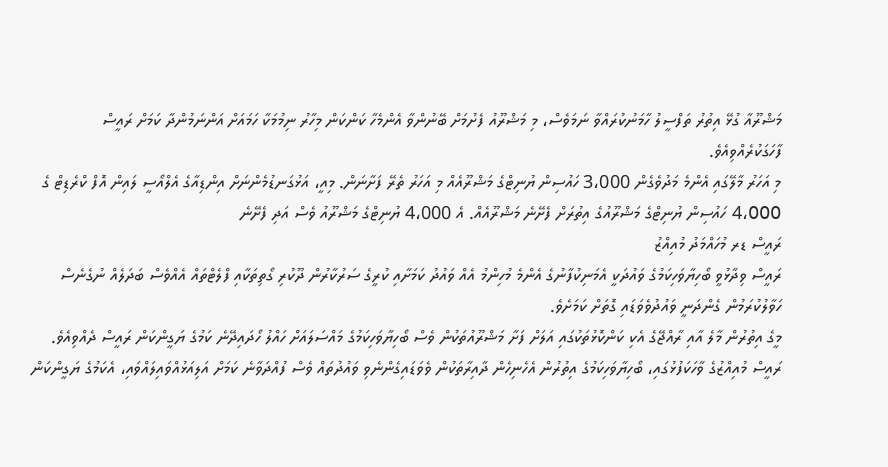މަޝްރޫއާ ގުޅޭ އިތުރު ތަފްސީލު ހާމަނުކުރައްވާ ނަމަވެސް، މި މަޝްރޫއު ފެށުމަށް ބޭނުންވާ އެންމެހާ ކަންކަން މިހާރު ނިމުމަކާ ހަމައަށް އަންނަމުންދާ ކަމަށް ރައީސް ފާހަގަކުރެއްވިއެވެ.
މި އަހަރު މާލޭގައި އެންމެ މަދުވެގެން 3،000 ހައުސިން ޔުނިޓްގެ މަޝްރޫއެއް މި އަހަރު ތެރޭ ފަށާނަން. މިއީ، އަޅުގަނޑުމެންނަށް އިންޑިއާގެ އެލްއޯސީ ލައިން އޮފް ކްރެޑިޓް ގެ 4،000 ހައުސިން ޔުނިޓްގެ މަޝްރޫއުގެ އިތުރަށް ފެށޭނެ މަޝްރޫއެއް. އެ 4،000 ޔުނިޓްގެ މަޝްރޫއު ވެސް އަދި ފެށޭނެ
ރައީސް ޑރ މުހައްމަދު މުއިއްޒު
ރައީސް ވިދާޅުވީ ބޯހިޔާވަހިކަމުގެ ވައުދަކީ އެމަނިކުފާނުގެ އެންމެ މުހިންމު އެއް ވައުދު ކަމަށާއި ކުރީގެ ސަރުކާރުން ދޫކުރި ގޯތިތަކާއި ފްލެޓްތައް އެއްވެސް ބަދަލެއް ނުގެނެސް ހަވާލުކުރަމުން ގެންދަނީ ވައުދުވެވަޑައި ގޮތަށް ކަމަށެވެ.
މީގެ އިތުރުން މާލެ އާއި ރާއްޖޭގެ އެކި ކަންކޮޅުތަކުގައި އަލަށް ފަށާ މަޝްރޫއުތަކުން ވެސް ބޯހިޔާވަހިކަމުގެ މައްސަލައަށް ހައްލު ހޯދައިދޭނެ ކަމުގެ ޔަގީންކަން ރައީސް ދެއްވިއެވެ.
ރައީސް މުއިއްޒުގެ ވާހަކަފުޅުގައި، ބޯހިޔާވަހިކަމުގެ އިތުރުން އެހެނިހެން ދާއިރާތަކުން ވެވަޑައިގެންނެވި ވައުދުތައް ވެސް ފުއްދަވާނެ ކަމަށް އަލިއަޅުއްވައިލައްވައި، އެކަމުގެ ޔަގީންކަން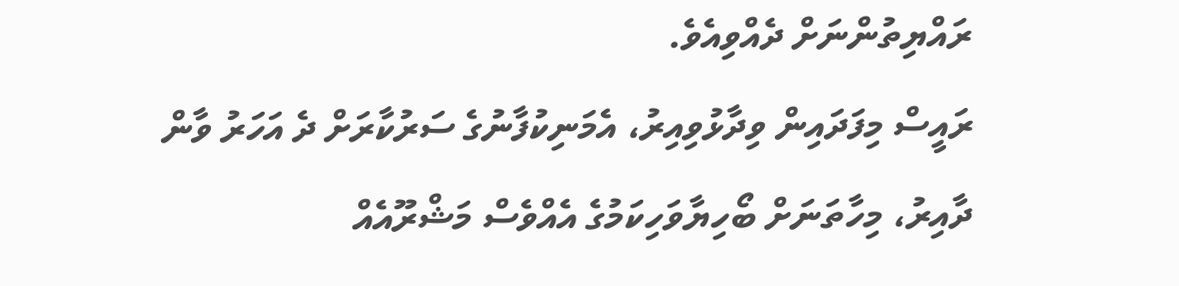ރައްޔިތުންނަށް ދެއްވިއެވެ.
ރައީސް މިފަދައިން ވިދާޅުވިއިރު، އެމަނިކުފާނުގެ ސަރުކާރަށް ދެ އަހަރު ވާން ދާއިރު، މިހާތަނަށް ބޯހިޔާވަހިކަމުގެ އެއްވެސް މަޝްރޫއެއް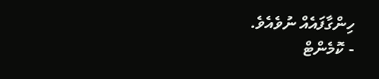ހިންގާފައެއް ނުވެއެވެ.
- ކޮމެންޓް